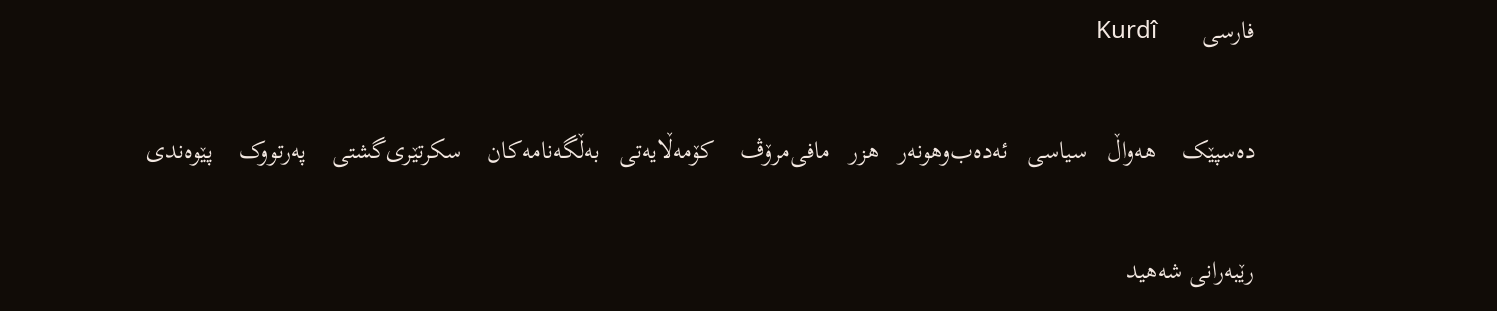فارسی       Kurdî

ده‌سپێک    هه‌واڵ   سیاسی   ئه‌ده‌ب‌وهونه‌ر   هزر   مافی‌مرۆڤ    کۆمه‌ڵایه‌تی   به‌ڵگه‌نامه‌کان    سکرتێری‌گشتی    په‌رتووک    پێوه‌ندی

رێبه‌رانی شه‌هید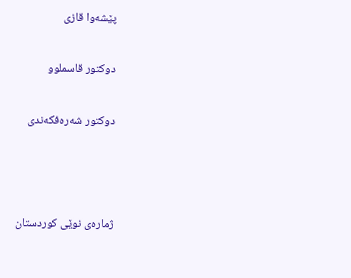پێشه‌وا قازی‌

دوكتور قاسملوو

دوكتور شه‌ره‌فکه‌ندی



ژماره‌ی نوێی كوردستان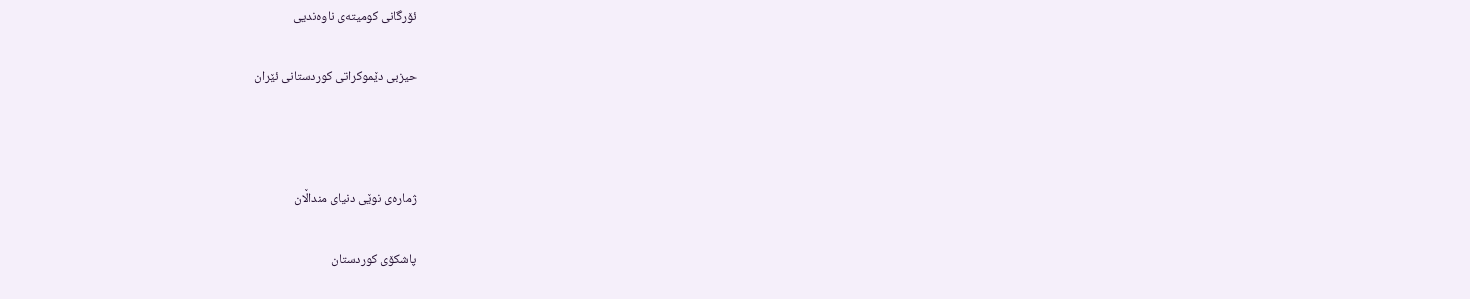ئۆرگانی كومیته‌ی ناوه‌ندیی

حیزبی دێموكراتی كوردستانی ئێران



ژماره‌ی نوێی دنیای منداڵان

پاشكۆی كوردستان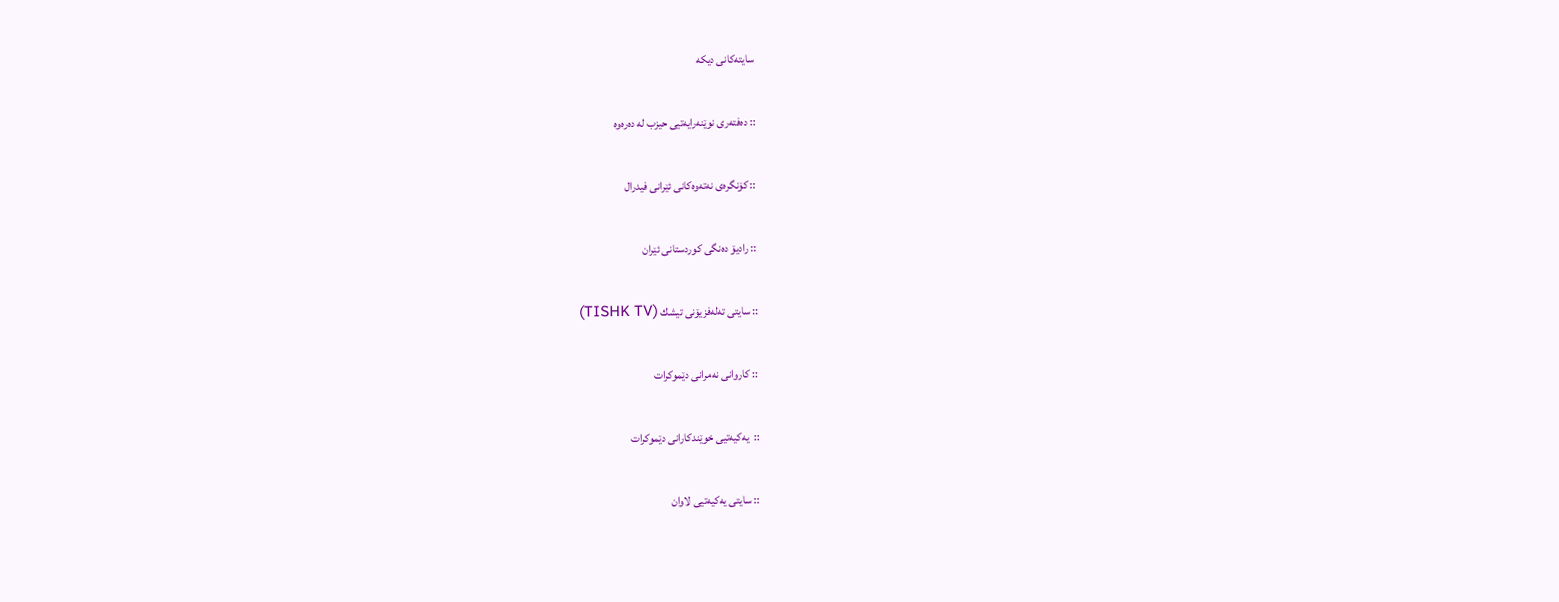سایته‌کانی دیکه

:: ده‌فته‌ری نوێنه‌رایه‌تیی حیزب له ده‌ره‌وه

:: كۆنگره‌ی‌ نه‌ته‌وه‌كانی‌ ئێرانی‌ فیدرال

:: رادیۆ ده‌نگی کوردستانی ئێران

:: سایتی ته‌له‌فزیۆنی‌ تیشك (TISHK TV)

:: کاروانی نه‌مرانی دێموکرات

::  یه‌كیه‌تیی‌ خوێندكارانی‌ دێموكرات

:: سایتی یه‌کیه‌تیی لاوان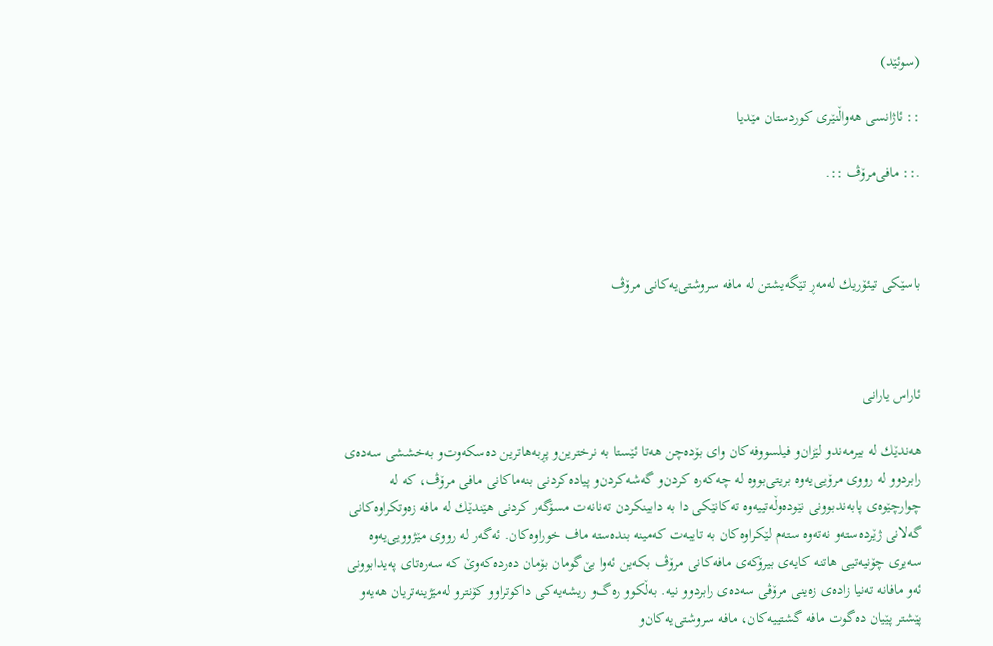(سوئێد)

:: ئاژانسی هه‌واڵنێری كوردستان مێدیا

.:: مافی‌مرۆڤ ::.



باسێكی‌ تیئۆریك له‌مه‌ڕ تێگه‌یشتن له‌ مافه‌ سروشتی‌یه‌كانی‌ مرۆڤ



ئاراس یارانی‌

هه‌ندێك له‌ بیرمه‌ند‌و لێزان‌و فیلسووفه‌كان وای‌ بۆده‌چن هه‌تا ئێستا به‌ نرخترین‌و پڕبه‌هاترین ده‌سكه‌وت‌و به‌خششی‌ سه‌ده‌ی‌ رابردوو له‌ رووی‌ مرۆیی‌یه‌وه‌ بریتی‌بووه‌ له‌ چه‌كه‌ره‌ كردن‌و گه‌شه‌كردن‌و پیاده‌كردنی‌ بنه‌ماكانی‌ مافی‌ مرۆڤ، كه‌ له‌ چوارچێوه‌ی‌ پابه‌ندبوونی‌ نێوده‌وڵه‌تییه‌وه‌ ته‌كانێكی‌ دا به‌ دابینكردن ته‌نانه‌ت مسۆگه‌ر كردنی‌ هێندێك له‌ مافه‌ زه‌وتكراوه‌كانی‌ گه‌لانی‌ ژێرده‌سته‌‌و نه‌ته‌وه‌ سته‌م لێكراوه‌كان به‌ تایبه‌ت كه‌مینه‌ بنده‌سته‌ ماف خوراوه‌كان. ئه‌گه‌ر له‌ رووی‌ مێژوویی‌یه‌وه‌ سه‌یری‌ چۆنیه‌تیی‌ هاتنه‌ كایه‌ی‌ بیرۆكه‌ی‌ مافه‌كانی‌ مرۆڤ بكه‌ین ئه‌وا بێ‌گومان بۆمان ده‌رده‌كه‌وێ‌ كه‌ سه‌ره‌تای‌ په‌یدابوونی‌ ئه‌و مافانه‌ ته‌نیا زاده‌ی‌ زه‌ینی‌ مرۆڤی‌ سه‌ده‌ی‌ رابردوو نیه‌. به‌ڵكوو ره‌گ‌و ریشه‌یه‌كی‌ داكوتراو‌و كۆنترو له‌مێژینه‌تریان هه‌یه‌‌و پێشتر پێیان ده‌گوت مافه‌ گشتییه‌كان، مافه‌ سروشتی‌یه‌كان‌و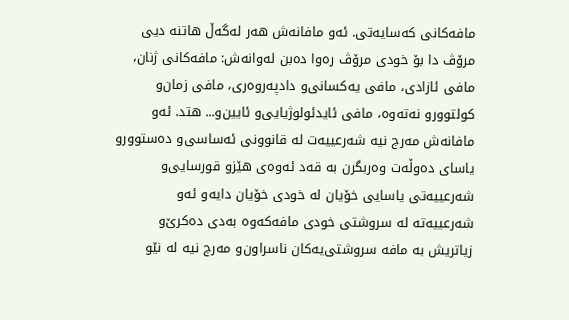مافه‌كانی‌ كه‌سایه‌تی‌. ئه‌و مافانه‌ش هه‌ر له‌گه‌ڵ‌ هاتنه‌ دیی‌ مرۆڤ دا بۆ خودی‌ مرۆڤ ره‌وا ده‌بن له‌وانه‌ش: مافه‌كانی‌ ژنان، مافی‌ ئازادی‌، مافی‌ یه‌كسانی‌‌و دادپه‌روه‌ری‌، مافی‌ زمان‌و كولتوور‌و نه‌ته‌وه‌، مافی‌ ئایدئولوژیایی‌‌و ئایین‌و... هتد. ئه‌و مافانه‌ش مه‌رج نیه‌ شه‌رعییه‌ت له‌ قانوونی‌ ئه‌ساسی‌‌و ده‌ستوور‌و یاسای‌ ده‌وڵه‌ت وه‌ربگرن به‌ قه‌د ئه‌وه‌ی‌ هێز‌و قورسایی‌‌و شه‌رعییه‌تی‌ یاسایی‌ خۆیان له‌ خودی‌ خۆیان دایه‌‌و ئه‌و شه‌رعییه‌ته‌ له‌ سروشتی‌ خودی‌ مافه‌كه‌وه‌ به‌دی‌ ده‌كرێ‌‌و زیاتریش به‌ مافه‌ سروشتی‌یه‌كان ناسراون‌و مه‌رج نیه‌ له‌ نێو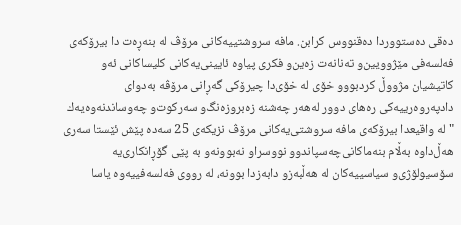ده‌قی‌ ده‌ستووردا ده‌قنووس كرابن. مافه‌ سروشتییه‌كانی‌ مرۆڤ له‌ بنه‌ڕه‌ت دا بیرۆكه‌ی‌ فه‌لسه‌فی‌ مێژوویین‌و ته‌نانه‌ت زه‌ین‌و فكری‌ پیاوه‌ ئایینی‌یه‌كانی‌ كلیساكانی‌ ئه‌و كاتیشیان مژووڵ‌ كردبوو‌و خۆی‌ له‌ خۆی‌دا چیرۆكی‌ گه‌ڕانی‌ مرۆڤه‌ به‌دوای‌ دادپه‌روه‌رییه‌كی‌ ره‌های‌ دوور له‌هه‌ر چه‌شنه‌ زه‌بروزه‌نگ‌و سه‌ركوت‌و چه‌وساندنه‌وه‌یه‌ك "له‌ واقیعدا بیرۆكه‌ی‌ مافه‌ سروشتی‌یه‌كانی‌ مرۆڤ نزیكه‌ی‌ 25 سه‌ده‌ پێش ئێستا سه‌ری‌ هه‌ڵ‌داوه‌ به‌ڵام بنه‌ماكانی‌چه‌سپاندو‌و نووسراو نه‌بوونه‌‌و به‌ پێی‌ گۆڕانكاری‌یه‌ سۆسیولۆژی‌‌و سیاسییه‌كان له‌ هه‌ڵبه‌ز‌و دابه‌زدا بوونه‌، له‌ رووی‌ فه‌لسه‌فییه‌وه‌ یاسا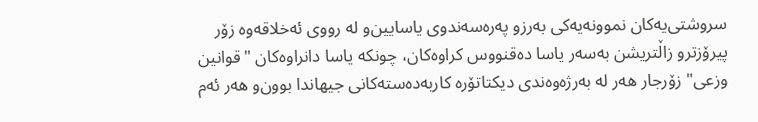سروشتی‌یه‌كان نموونه‌یه‌كی‌ به‌رز‌و په‌ره‌سه‌ندوی‌ یاسایین‌و له‌ رووی‌ ئه‌خلاقه‌وه‌ زۆر پیرۆزتر‌و زاڵتریشن به‌سه‌ر یاسا ده‌قنووس كراوه‌كان، چونكه‌ یاسا دانراوه‌كان "قوانین وزعی‌" زۆرجار هه‌ر له‌ به‌رژه‌وه‌ندی‌ دیكتاتۆره‌ كاربه‌ده‌سته‌كانی‌ جیهاندا بوون‌و هه‌ر ئه‌م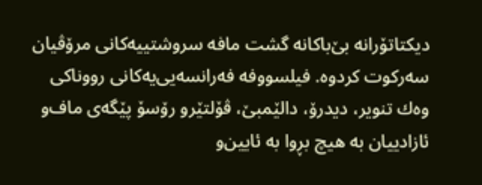دیكتاتۆرانه‌ بێ‌باكانه‌ گشت مافه‌ سروشتییه‌كانی‌ مرۆڤیان سه‌ركوت كردوه‌. فیلسووفه‌ فه‌رانسه‌یی‌یه‌كانی‌ رووناكی‌ وه‌ك تنویر، دیدرۆ، دالێمبێ‌، ڤۆلتێر‌و رۆسۆ پێگه‌ی‌ ماف‌و ئازادییان به‌ هیچ بڕوا به‌ ئایین‌و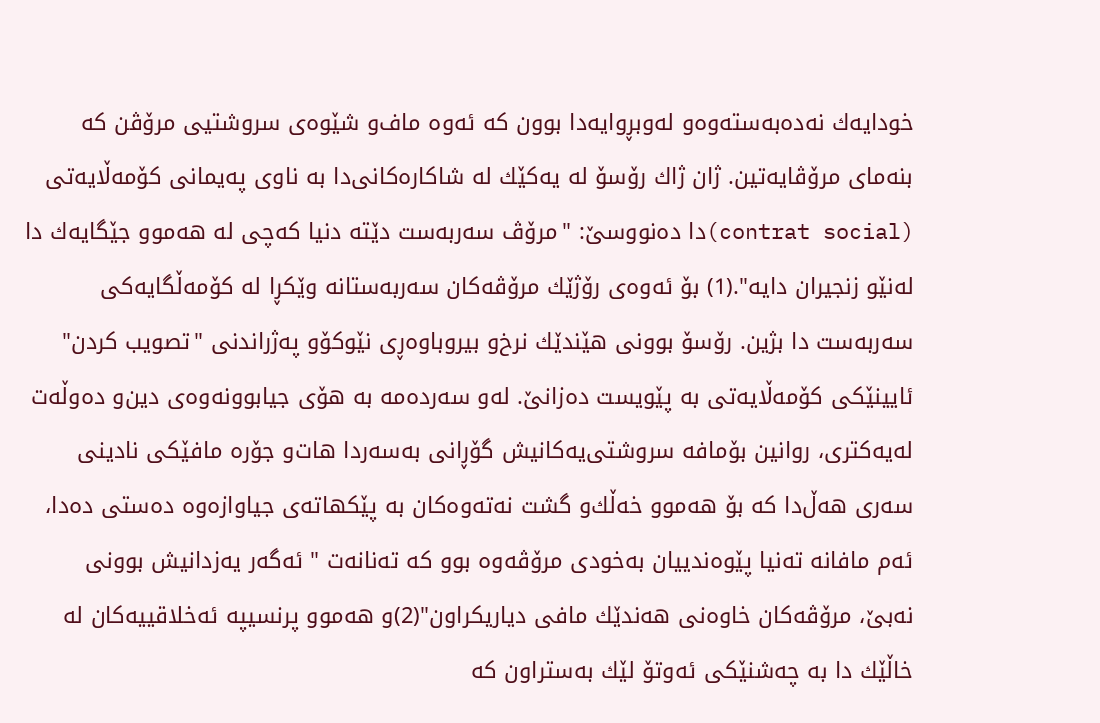خودایه‌ك نه‌ده‌به‌سته‌وه‌‌و له‌وبڕوایه‌دا بوون كه‌ ئه‌وه‌ ماف‌و شێوه‌ی‌ سروشتیی‌ مرۆڤن كه‌ بنه‌مای‌ مرۆڤایه‌تین. ژان ژاك رۆسۆ له‌ یه‌كێك له‌ شاكاره‌كانی‌دا به‌ ناوی‌ په‌یمانی‌ كۆمه‌ڵایه‌تی‌ (contrat social)دا ده‌نووسێ‌: "مرۆڤ سه‌ربه‌ست دێته‌ دنیا كه‌چی‌ له‌ هه‌موو جێگایه‌ك دا له‌نێو زنجیران دایه‌".(1) بۆ ئه‌وه‌ی‌ رۆژێك مرۆڤه‌كان سه‌ربه‌ستانه‌ وێكڕا له‌ كۆمه‌ڵگایه‌كی‌ سه‌ربه‌ست دا بژین. رۆسۆ بوونی‌ هێندێك نرخ‌و بیروباوه‌ڕی‌ نێوكۆ‌و په‌ژراندنی‌ "تصویب كردن" ئایینێكی‌ كۆمه‌ڵایه‌تی‌ به‌ پێویست ده‌زانێ‌. له‌و سه‌رده‌مه‌ به‌ هۆی‌ جیابوونه‌وه‌ی‌ دین‌و ده‌وڵه‌ت له‌یه‌كتری‌، روانین بۆمافه‌ سروشتی‌یه‌كانیش گۆڕانی‌ به‌سه‌ردا هات‌و جۆره‌ مافێكی‌ نادینی‌ سه‌ری‌ هه‌ڵ‌دا كه‌ بۆ هه‌موو خه‌ڵك‌و گشت نه‌ته‌وه‌كان به‌ پێكهاته‌ی‌ جیاوازه‌وه‌ ده‌ستی‌ ده‌دا، ئه‌م مافانه‌ ته‌نیا پێوه‌ندییان به‌خودی‌ مرۆڤه‌وه‌ بوو كه‌ ته‌نانه‌ت " ئه‌گه‌ر یه‌زدانیش بوونی‌ نه‌بێ‌، مرۆڤه‌كان خاوه‌نی‌ هه‌ندێك مافی‌ دیاریكراون"(2)و هه‌موو پرنسیپه‌ ئه‌خلاقییه‌كان له‌ خاڵێك دا به‌ چه‌شنێكی‌ ئه‌وتۆ لێك به‌ستراون كه‌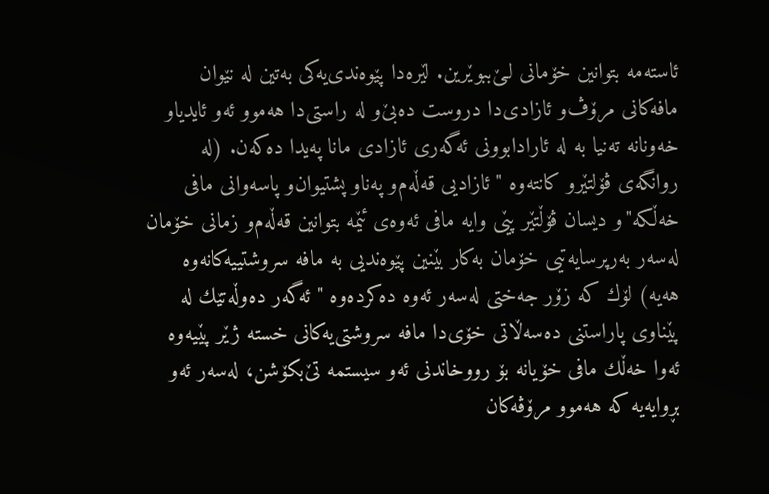ئاسته‌مه‌ بتوانین خۆمانی‌ لـێ‌ببوێرین. لێره‌دا پێوه‌ندی‌یه‌كی‌ به‌تین له‌ نێوان مافه‌كانی‌ مرۆڤ‌و ئازادی‌دا دروست ده‌بێ‌‌و له‌ راستی‌دا هه‌موو ئه‌و ئایدیا‌و خه‌ونانه‌ ته‌نیا به‌ له‌ ئارادابوونی‌ ئه‌گه‌ری‌ ئازادی‌ مانا په‌یدا ده‌كه‌ن. (له‌ روانگه‌ی‌ ڤۆلتێر‌و كانته‌وه‌ "ئازادیی‌ قه‌ڵه‌م‌و په‌نا‌و پشتیوان‌و پاسه‌وانی‌ مافی‌ خه‌ڵكه‌"و دیسان ڤۆڵتێر پێی‌ وایه‌ مافی‌ ئه‌وه‌ی‌ ئێمه‌ بتوانین قه‌ڵه‌م‌و زمانی‌ خۆمان له‌سه‌ر به‌رپرسایه‌تیی‌ خۆمان به‌كار بێنین پێوه‌ندیی‌ به‌ مافه‌ سروشتییه‌كانه‌وه‌ هه‌یه‌) لۆك كه‌ زۆر جه‌ختی‌ له‌سه‌ر ئه‌وه‌ ده‌كرده‌وه‌ " ئه‌گه‌ر ده‌وڵه‌تێك له‌ پێناوی‌ پاراستنی‌ ده‌سه‌ڵاتی‌ خۆی‌دا مافه‌ سروشتی‌یه‌كانی‌ خسته‌ ژێر پێیه‌وه‌ ئه‌وا خه‌ڵك مافی‌ خۆیانه‌ بۆ رووخاندنی‌ ئه‌و سیستمه‌ تێ‌بكۆشن، له‌سه‌ر ئه‌و بڕوایه‌یه‌ كه‌ هه‌موو مرۆڤه‌كان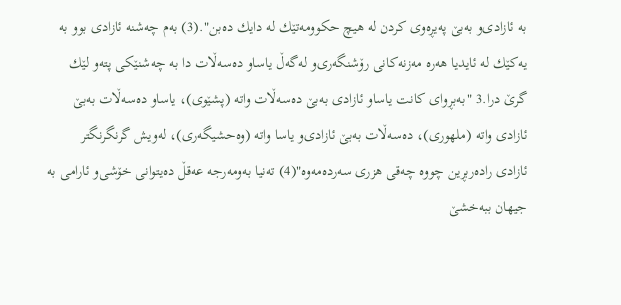به‌ ئازادی‌‌و به‌بێ‌ په‌یڕه‌وی‌ كردن له‌ هیچ حكوومه‌تێك له‌ دایك ده‌بن".(3) به‌م چه‌شنه‌ ئازادی‌ بوو به‌ یه‌كێك له‌ ئایدیا هه‌ره‌ مه‌زنه‌كانی‌ رۆشنگه‌ری‌‌و له‌گه‌ڵ‌ یاسا‌و ده‌سه‌ڵات دا به‌ چه‌شنێكی‌ پته‌‌و لێك گرێ‌ درا.3 "به‌بڕوای‌ كانت یاسا‌و ئازادی‌ به‌بێ‌ ده‌سه‌ڵات واته‌ (پشێوی‌)، یاسا‌و ده‌سه‌ڵات به‌بێ‌ ئازادی‌ واته‌ (ملهوری‌)، ده‌سه‌ڵات به‌بێ‌ ئازادی‌‌و یاسا واته‌ (وه‌حشیگه‌ری‌)، له‌ویش گرنگرنگتر ئازادی‌ راده‌ربڕین چووه‌ چه‌قی‌ هزری‌ سه‌رده‌مه‌وه‌"(4) ته‌نیا به‌ومه‌رجه‌ عه‌قڵ‌ ده‌یتوانی‌ خۆشی‌‌و ئارامی‌ به‌ جیهان ببه‌خشێ‌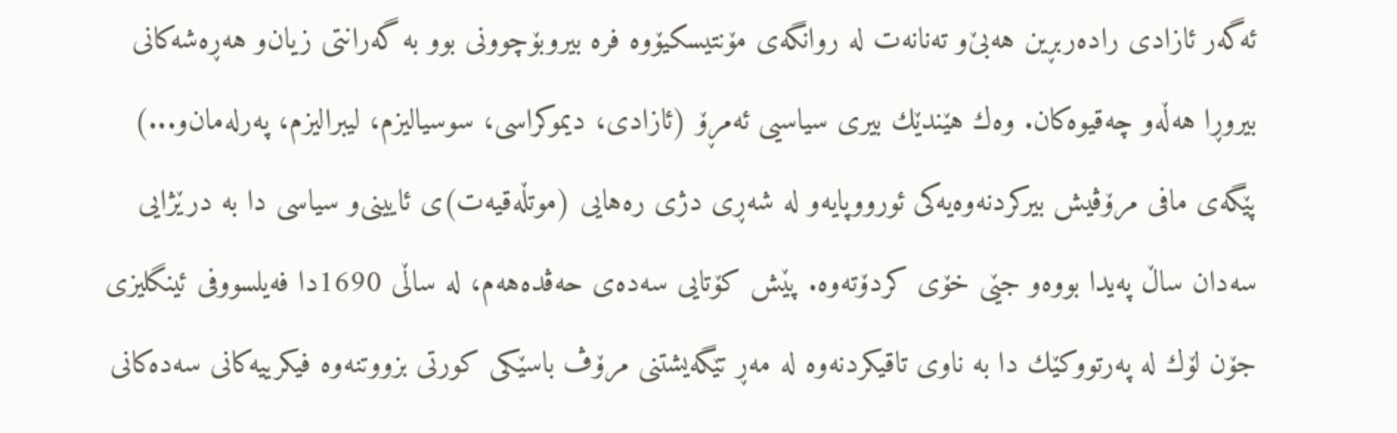ئه‌گه‌ر ئازادی‌ راده‌ربڕین هه‌بێ‌‌و ته‌نانه‌ت له‌ روانگه‌ی‌ مۆنتیسكیۆوه‌ فره‌ بیروبۆچوونی‌ بوو به‌ گه‌رانتی‌ زیان‌و هه‌ڕه‌شه‌كانی‌ بیروڕا هه‌ڵه‌‌و چه‌قیوه‌كان. وه‌ك هێندێك بیری‌ سیاسیی‌ ئه‌مڕۆ (ئازادی‌، دیموكراسی‌، سوسیالیزم، لیبرالیزم، په‌رله‌مان‌و...) پێگه‌ی‌ مافی‌ مرۆڤیش بیركردنه‌وه‌یه‌كی‌ ئورووپایه‌‌و له‌ شه‌ڕی‌ دژی‌ ره‌هایی‌ (موتڵه‌قیه‌ت)ی‌ ئایینی‌‌و سیاسی‌ دا به‌ درێژایی‌ سه‌دان ساڵ‌ په‌یدا بووه‌‌و جێی‌ خۆی‌ كردۆته‌وه‌. پێش كۆتایی‌ سه‌ده‌ی‌ حه‌ڤده‌هه‌م، له‌ ساڵی‌ 1690دا فه‌یلسووفی‌ ئینگلیزی‌ جۆن لۆك له‌ په‌رتووكێك دا به‌ ناوی‌ تاقیكردنه‌وه‌ له‌ مه‌ڕ تێگه‌یشتنی‌ مرۆڤ باسێكی‌ كورتی‌ بزووتنه‌وه‌ فیكرییه‌كانی‌ سه‌ده‌كانی‌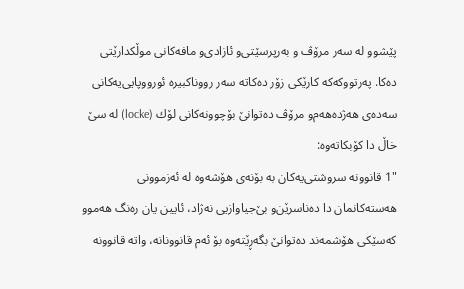پێشوو له‌ سه‌ر مرۆڤ و به‌رپرسێتی‌‌و ئازادی‌‌و مافه‌كانی‌ موڵكدارێتی‌ ده‌كا. په‌رتووكه‌كه‌ كارێكی‌ زۆر ده‌كاته‌ سه‌ر رووناكبیره‌ ئورووپایی‌یه‌كانی‌ سه‌ده‌ی‌ هه‌ژده‌هه‌م‌و مرۆڤ ده‌توانێ‌ بۆچوونه‌كانی‌ لۆك (locke) له‌ سێ‌ خاڵ‌ دا كۆبكاته‌وه‌:
"1 قانوونه‌ سروشتی‌یه‌كان به‌ بۆنه‌ی‌ هۆشه‌وه‌ له‌ ئه‌زموونی‌ هه‌سته‌كانمان دا ده‌ناسرێن‌و بێ‌جیاوازیی‌ نه‌ژاد، ئایین یان ره‌نگ هه‌موو كه‌سێكی‌ هۆشمه‌ند ده‌توانێ‌ بگه‌ڕێته‌وه‌ بۆ ئه‌م قانوونانه‌، واته‌ قانوونه‌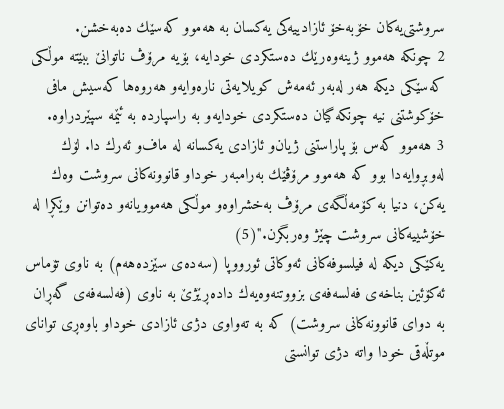سروشتی‌یه‌كان خۆبه‌خۆ ئازادییه‌كی‌ یه‌كسان به‌ هه‌موو كه‌سێك ده‌به‌خشن.
2 چونكه‌ هه‌موو ژینه‌وه‌رێك ده‌ستكردی‌ خودایه‌، بۆیه‌ مرۆڤ ناتوانێ‌ ببێته‌ موڵكی‌ كه‌سێكی‌ دیكه‌ هه‌ر له‌به‌ر ئه‌مه‌ش كویلایه‌تی‌ ناره‌وایه‌‌و هه‌روه‌ها كه‌سیش مافی‌ خۆكوشتنی‌ نیه‌ چونكه‌ گیان ده‌ستكردی‌ خودایه‌‌و به‌ راسپارده‌ به‌ ئێمه‌ سپێردراوه‌.
3 هه‌موو كه‌س بۆ پاراستنی‌ ژیان‌و ئازادی‌ یه‌كسانه‌ له‌ ماف‌و ئه‌رك دا. لۆك له‌وبڕوایه‌دا بوو كه‌ هه‌موو مرۆڤێك به‌رامبه‌ر خودا‌و قانوونه‌كانی‌ سروشت وه‌ك یه‌كن، دنیا به‌ كۆمه‌ڵگه‌ی‌ مرۆڤ به‌خشراوه‌‌و موڵكی‌ هه‌موویانه‌‌و ده‌توانن وێكڕا له‌ خۆشییه‌كانی‌ سروشت چێژ وه‌ربگرن."(5)
یه‌كێكی‌ دیكه‌ له‌ فیلسوفه‌كانی‌ ئه‌وكاتی‌ ئورووپا (سه‌ده‌ی‌ سێزده‌هه‌م) به‌ ناوی‌ تۆماس ئه‌كۆئین بناخه‌ی‌ فه‌لسه‌فه‌ی‌ بزووتنه‌وه‌یه‌ك داده‌ڕێژێ‌ به‌ ناوی‌ (فه‌لسه‌فه‌ی‌ گه‌ڕان به‌ دوای‌ قانوونه‌كانی‌ سروشت) كه‌ به‌ ته‌واوی‌ دژی‌ ئازادی‌ خودا‌و باوه‌ڕی‌ توانای‌ موتڵه‌قی‌ خودا واته‌ دژی‌ توانستی‌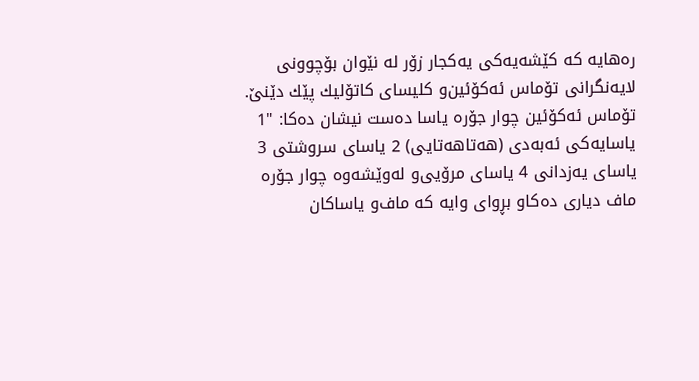ره‌هایه‌ كه‌ كێشه‌یه‌كی‌ یه‌كجار زۆر له‌ نێوان بۆچوونی‌ لایه‌نگرانی‌ تۆماس ئه‌كۆئین‌و كلیسای‌ كاتۆلیك پێك دێنێ‌. تۆماس ئه‌كۆئین چوار جۆره‌ یاسا ده‌ست نیشان ده‌كا: "1 یاسایه‌كی‌ ئه‌به‌دی‌ (هه‌تاهه‌تایی‌) 2 یاسای‌ سروشتی‌ 3 یاسای‌ یه‌زدانی‌ 4 یاسای‌ مرۆیی‌‌و له‌وێشه‌وه‌ چوار جۆره‌ ماف دیاری‌ ده‌كا‌و بڕوای‌ وایه‌ كه‌ ماف‌و یاساكان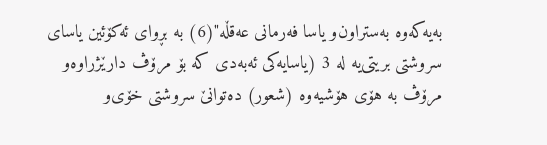به‌یه‌كه‌وه‌ به‌ستراون‌و یاسا فه‌رمانی‌ عه‌قڵه‌"(6) به‌ بڕوای‌ ئه‌كۆئین یاسای‌ سروشتی‌ بریتی‌یه‌ له‌ 3 (یاسایه‌كی‌ ئه‌به‌دی‌ كه‌ بۆ مرۆڤ دارێژراوه‌‌و مرۆڤ به‌ هۆی‌ هۆشیه‌وه‌ (شعور) ده‌توانێ‌ سروشتی‌ خۆی‌‌و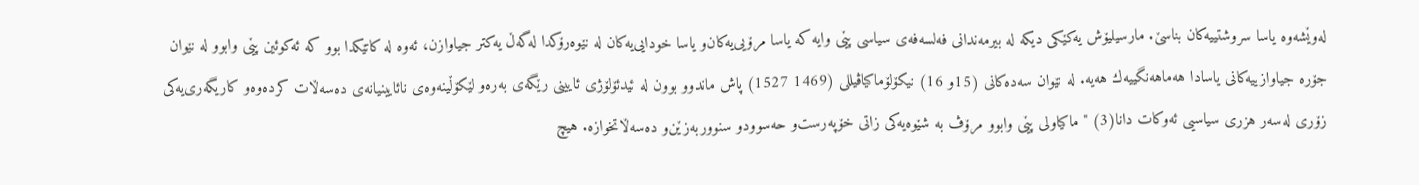له‌وێشه‌وه‌ یاسا سروشتییه‌كان بناسێ‌. مارسیلیۆش یه‌كێكی‌ دیكه‌ له‌ بیرمه‌ندانی‌ فه‌لسه‌فه‌ی‌ سیاسی‌ پێی‌ وایه‌ كه‌ یاسا مرۆیی‌یه‌كان‌و یاسا خودایی‌یه‌كان له‌ نێوه‌رۆكدا له‌گه‌ڵ‌ یه‌كتر جیاوازن، ئه‌وه‌ له‌ كاتێكدا بوو كه‌ ئه‌كوئین پێی‌ وابوو له‌ نێوان جۆره‌ جیاوازییه‌كانی‌ یاسادا هه‌ماهه‌نگییه‌ك هه‌یه‌. له‌ نێوان سه‌ده‌كانی‌ (15و 16) نیكۆلۆماكیاڤیللی‌ (1469 1527) پاش ماندوو بوون له‌ ئیدئۆلۆژی‌ ئایینی‌ رێگه‌ی‌ به‌ره‌و لێكۆڵینه‌وه‌ی‌ نائایینیانه‌ی‌ ده‌سه‌ڵات كرده‌وه‌‌و كاریگه‌ری‌یه‌كی‌ زۆری‌ له‌سه‌ر هزری‌ سیاسیی‌ ئه‌وكات دانا(3) "ماكیاولی‌ پێی‌ وابوو مرۆڤ به‌ شێوه‌یه‌كی‌ زاتی‌ خۆپه‌رست‌و حه‌سوود‌و سنووربه‌زێن‌و ده‌سه‌ڵاتخوازه‌. هیچ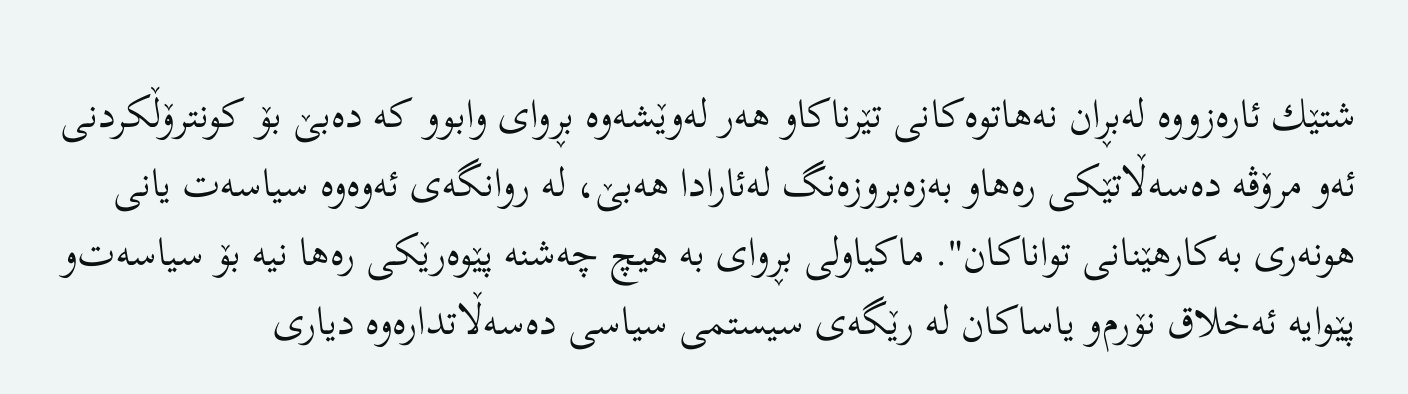شتێك ئاره‌زووه‌ له‌بڕان نه‌هاتوه‌كانی‌ تێرناكا‌و هه‌ر له‌وێشه‌وه‌ بڕوای‌ وابوو كه‌ ده‌بێ‌ بۆ كونترۆڵكردنی‌ ئه‌و مرۆڤه‌ ده‌سه‌ڵاتێكی‌ ره‌ها‌و به‌زه‌بروزه‌نگ له‌ئارادا هه‌بێ‌، له‌ روانگه‌ی‌ ئه‌وه‌وه‌ سیاسه‌ت یانی‌ هونه‌ری‌ به‌كارهێنانی‌ تواناكان". ماكیاولی‌ بڕوای‌ به‌ هیچ چه‌شنه‌ پێوه‌رێكی‌ ره‌ها نیه‌ بۆ سیاسه‌ت‌و پێوایه‌ ئه‌خلاق نۆرم‌و یاساكان له‌ رێگه‌ی‌ سیستمی‌ سیاسی‌ ده‌سه‌ڵاتداره‌وه‌ دیاری‌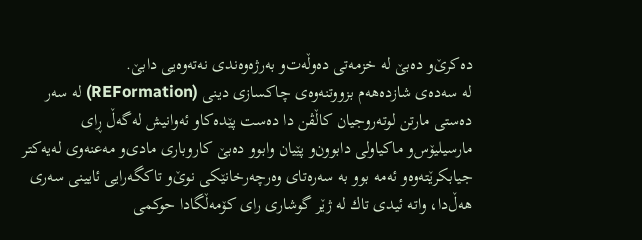ده‌كرێ‌‌و ده‌بێ‌ له‌ خزمه‌تی‌ ده‌وڵه‌ت‌و به‌رژه‌وه‌ندی‌ نه‌ته‌وه‌یی‌ دابێ‌.
له‌ سه‌ده‌ی‌ شازده‌هه‌م بزووتنه‌وه‌ی‌ چاكسازی‌ دینی‌ (REFormation) له‌ سه‌ر ده‌ستی‌ مارتن لوته‌روجیان كاڵڤن دا ده‌ست پێده‌كا‌و ئه‌وانیش له‌گه‌ڵ‌ ڕای‌ مارسیلیۆس‌و ماكیاولی‌ دابوون‌و پێیان وابوو ده‌بێ‌ كاروباری‌ مادی‌‌و مه‌عنه‌وی‌ له‌یه‌كتر جیابكرێته‌وه‌‌و ئه‌مه‌ بوو به‌ سه‌ره‌تای‌ وه‌رچه‌رخانێكی‌ نوێ‌‌و تاكگه‌رایی‌ ئایینی‌ سه‌ری‌ هه‌ڵ‌دا، واته‌ ئیدی‌ تاك له‌ ژێر گوشاری‌ رای‌ كۆمه‌ڵگادا حوكمی‌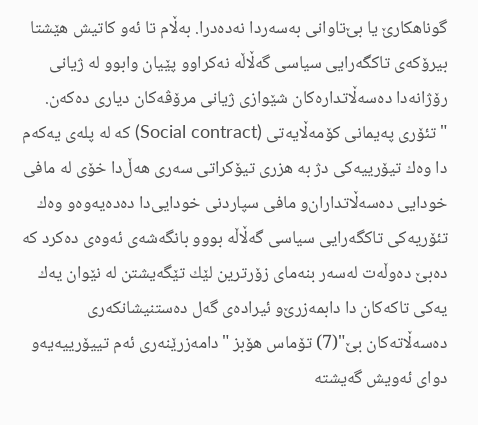گوناهكارێ‌ یا بێ‌تاوانی‌ به‌سه‌ردا نه‌ده‌درا. به‌ڵام تا ئه‌و كاتیش هێشتا بیرۆكه‌ی‌ تاكگه‌رایی‌ سیاسی‌ گه‌ڵاڵه‌ نه‌كراو‌و پێیان وابوو له‌ ژیانی‌ رۆژانه‌دا ده‌سه‌ڵاتداره‌كان شێوازی‌ ژیانی‌ مرۆڤه‌كان دیاری‌ ده‌كه‌ن. "تئۆری‌ په‌یمانی‌ كۆمه‌ڵایه‌تی‌ (Social contract) كه‌ له‌ پله‌ی‌ یه‌كه‌م دا وه‌ك تیۆرییه‌كی‌ دژ به‌ هزری‌ تیۆكراتی‌ سه‌ری‌ هه‌ڵ‌دا خۆی‌ له‌ مافی‌ خودایی‌ ده‌سه‌ڵاتداران‌و مافی‌ سپاردنی‌ خودایی‌دا ده‌ده‌یه‌وه‌‌و وه‌ك تئۆریه‌كی‌ تاكگه‌رایی‌ سیاسی‌ گه‌ڵاڵه‌ بوو‌و بانگه‌شه‌ی‌ ئه‌وه‌ی‌ ده‌كرد كه‌ ده‌بێ‌ ده‌وڵه‌ت له‌سه‌ر بنه‌مای‌ زۆرترین لێك تێگه‌یشتن له‌ نێوان یه‌ك یه‌كی‌ تاكه‌كان دا دابمه‌زرێ‌‌و ئیراده‌ی‌ گه‌ل ده‌ستنیشانكه‌ری‌ ده‌سه‌ڵاته‌كان بێ‌"(7) تۆماس هۆبز "دامه‌زرێنه‌ری‌ ئه‌م تییۆرییه‌یه‌‌و دوای‌ ئه‌ویش گه‌یشته‌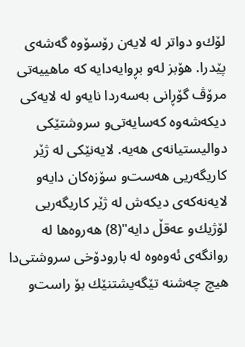لۆك‌و دواتر له‌ لایه‌ن رۆسۆوه‌ گه‌شه‌ی‌ پێدرا. هۆبز له‌و بڕوایه‌دایه‌ كه‌ ماهییه‌تی‌ مرۆڤ گۆڕانی‌ به‌سه‌ردا نایه‌‌و له‌ لایه‌كی‌ دیكه‌شه‌وه‌ كه‌سایه‌تی‌‌و سروشتێكی‌ دوالیستیانه‌ی‌ هه‌یه‌. لایه‌نێكی‌ له‌ ژێر كاریگه‌ریی‌ هه‌ست‌و سۆزه‌كان دایه‌‌و لایه‌نه‌كه‌ی‌ دیكه‌ش له‌ ژێر كاریگه‌ریی‌ لۆژیك‌و عه‌قڵ‌ دایه‌"(8) هه‌روه‌ها له‌ روانگه‌ی‌ ئه‌وه‌وه‌ له‌ بارودۆخی‌ سروشتی‌دا هیچ چه‌شنه‌ تێگه‌یشتنێك بۆ راست‌و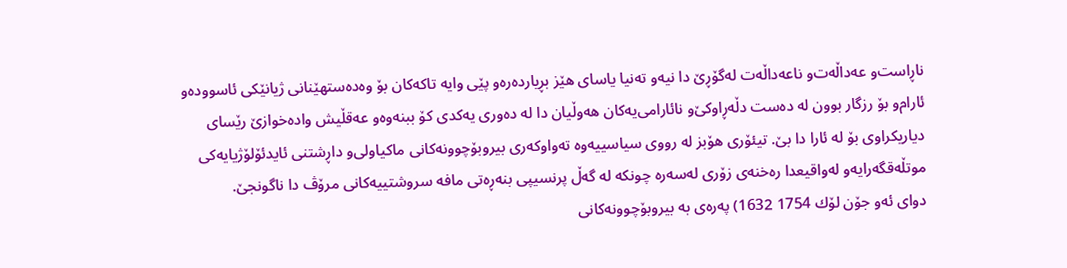ناڕاست‌و عه‌داڵه‌ت‌و ناعه‌داڵه‌ت له‌گۆڕێ‌ دا نیه‌‌و ته‌نیا یاسای‌ هێز بڕیارده‌ره‌‌و پێی‌ وایه‌ تاكه‌كان بۆ وه‌ده‌ستهێنانی‌ ژیانێكی‌ ئاسووده‌‌و ئارام‌و بۆ رزگار بوون له‌ ده‌ست دڵه‌ڕاوكێ‌‌و نائارامی‌یه‌كان هه‌وڵیان دا له‌ ده‌وری‌ یه‌كدی‌ كۆ ببنه‌وه‌‌و عه‌قڵیش واده‌خوازێ‌ رێسای‌ دیاریكراوی‌ بۆ له‌ ئارا دا بێ‌. تیئۆری‌ هۆبز له‌ رووی‌ سیاسییه‌وه‌ ته‌واوكه‌ری‌ بیروبۆچوونه‌كانی‌ ماكیاولی‌‌و داڕشتنی‌ ئایدئۆلۆژیایه‌كی‌ موتڵه‌قگه‌رایه‌‌و له‌واقیعدا ره‌خنه‌ی‌ زۆری‌ له‌سه‌ره‌ چونكه‌ له‌ گه‌ڵ‌ پرنسیپی‌ بنه‌ڕه‌تی‌ مافه‌ سروشتییه‌كانی‌ مرۆڤ دا ناگونجێ‌.
دوای‌ ئه‌و جۆن لۆك 1754 1632) په‌ره‌ی‌ به‌ بیر‌وبۆچوونه‌كانی‌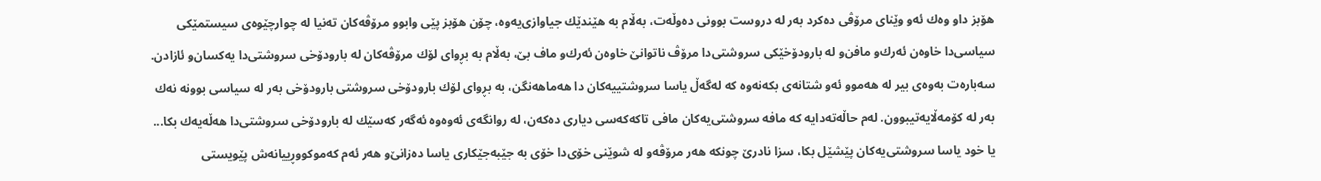هۆبز دا‌و وه‌ك ئه‌و وێنای‌ مرۆڤی‌ ده‌كرد به‌ر له‌ دروست بوونی‌ ده‌وڵه‌ت، به‌ڵام به‌ هێندێك جیاوازی‌یه‌وه‌، چۆن هۆبز پێی‌ وابوو مرۆڤه‌كان ته‌نیا له‌ چوارچێوه‌ی‌ سیستمێكی‌ سیاسی‌دا خاوه‌ن ئه‌رك‌و مافن‌و له‌ بارودۆخێكی‌ سروشتی‌دا مرۆڤ ناتوانێ‌ خاوه‌ن ئه‌رك‌و ماف بێ‌، به‌ڵام به‌ بڕوای‌ لۆك مرۆڤه‌كان له‌ بارودۆخی‌ سروشتی‌دا یه‌كسان‌و ئازادن. سه‌باره‌ت به‌وه‌ی‌ بیر له‌ هه‌موو ئه‌و شتانه‌ی‌ بكه‌نه‌وه‌ كه‌ له‌گه‌ڵ‌ یاسا سروشتییه‌كان دا هه‌ماهه‌نگن، به‌ بڕوای‌ لۆك بارودۆخی‌ سروشتی‌ بارودۆخی‌ به‌ر له‌ سیاسی بوونه‌ نه‌ك به‌ر له‌ كۆمه‌ڵایه‌تیبوون. له‌م حاڵه‌ته‌دایه‌ كه‌ مافه‌ سروشتی‌یه‌كان مافی‌ تاكه‌كه‌سی‌ دیاری‌ ده‌كه‌ن، له‌ روانگه‌ی‌ ئه‌وه‌وه‌ ئه‌گه‌ر كه‌سێك له‌ بارودۆخی‌ سروشتی‌دا هه‌ڵه‌یه‌ك بكا... یا خود یاسا سروشتی‌یه‌كان پێشێل بكا، سزا نادرێ‌ چونكه‌ هه‌ر مرۆڤه‌‌و له‌ شوێنی‌ خۆی‌دا خۆی‌ به‌ جێبه‌جێكاری‌ یاسا ده‌زانێ‌‌و هه‌ر ئه‌م كه‌موكووڕییانه‌ش پێویستی‌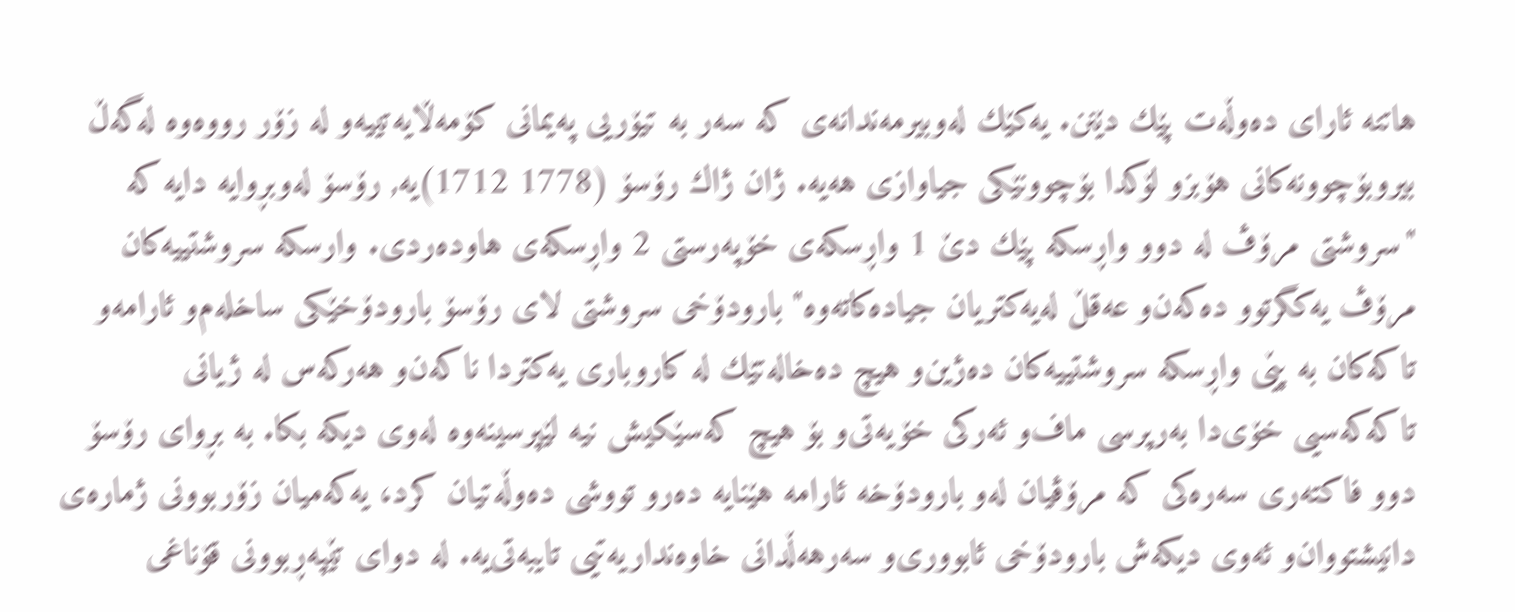هاتنه‌ ئارای‌ ده‌وڵه‌ت پێك دێنن. یه‌كێك له‌وبیرمه‌ندانه‌ی‌ كه‌ سه‌ر به‌ تیۆریی‌ په‌یمانی‌ كۆمه‌ڵایه‌تییه‌‌و له‌ زۆر رووه‌وه‌ له‌گه‌ڵ‌ بیروبۆچوونه‌كانی‌ هۆبز‌و لۆكدا بۆچوونێكی‌ جیاوازی‌ هه‌یه‌. ژان ژاك رۆسۆ (1778 1712)یه‌, رۆسۆ له‌وبڕوایه‌ دایه‌ كه‌ "سروشتی‌ مرۆڤ له‌ دوو واڕسكه‌ پێك دێ‌ 1 واڕسكه‌ی‌ خۆپه‌رستی‌ 2 واڕسكه‌ی‌ هاوده‌ردی‌. وارسكه‌ سروشتییه‌كان مرۆڤ یه‌كگرتوو ده‌كه‌ن‌و عه‌قڵ‌ له‌یه‌كتریان جیاده‌كاته‌وه‌" بارودۆخی‌ سروشتی‌ لای‌ رۆسۆ بارودۆخێكی‌ ساخله‌م‌و ئارامه‌‌و تاكه‌كان به‌ پێی‌ واڕسكه‌ سروشتییه‌كان ده‌ژین‌و هیچ ده‌خاله‌تێك له‌ كاروباری‌ یه‌كتردا ناكه‌ن‌و هه‌ركه‌س له‌ ژیانی‌ تاكه‌كه‌سیی‌ خۆی‌دا به‌رپرسی‌ ماف‌و ئه‌ركی‌ خۆیه‌تی‌‌و بۆ هیچ كه‌سێكیش نیه‌ لێپرسینه‌وه‌ له‌وی‌ دیكه‌ بكا. به‌ بڕوای‌ رۆسۆ دوو فاكته‌ری‌ سه‌ره‌كی‌ كه‌ مرۆڤیان له‌و بارودۆخه‌ ئارامه‌ هێنایه‌ ده‌ر‌و تووشی‌ ده‌وڵه‌تیان كرد، یه‌كه‌میان زۆربوونی‌ ژماره‌ی‌ دانیشتووان‌و ئه‌وی‌ دیكه‌ش بارودۆخی‌ ئابووری‌‌و سه‌رهه‌ڵدانی‌ خاوه‌نداریه‌تیی‌ تایبه‌تی‌یه‌. له‌ دوای‌ تێپه‌ڕبوونی‌ قۆناغی‌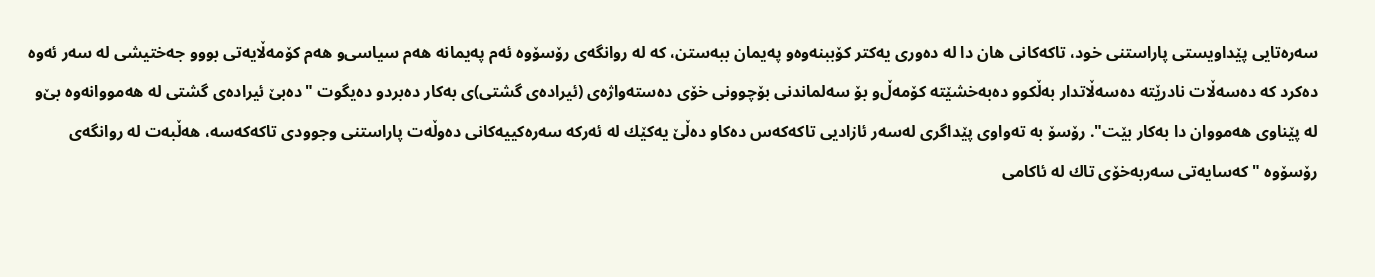سه‌ره‌تایی‌ پێداویستی‌ پاراستنی‌ خود، تاكه‌كانی‌ هان دا له‌ ده‌وری‌ یه‌كتر كۆببنه‌وه‌‌و په‌یمان ببه‌ستن، كه‌ له‌ روانگه‌ی‌ رۆسۆوه‌ ئه‌م په‌یمانه‌ هه‌م سیاسی‌‌و هه‌م كۆمه‌ڵایه‌تی‌ بوو‌و جه‌ختیشی‌ له‌ سه‌ر ئه‌وه‌ ده‌كرد كه‌ ده‌سه‌ڵات نادرێته‌ ده‌سه‌ڵاتدار به‌ڵكوو ده‌به‌خشێته‌ كۆمه‌ڵ‌‌و بۆ سه‌لماندنی‌ بۆچوونی‌ خۆی‌ ده‌سته‌واژه‌ی‌ (ئیراده‌ی‌ گشتی‌)ی‌ به‌كار ده‌برد‌و ده‌یگوت "ده‌بێ‌ ئیراده‌ی‌ گشتی‌ له‌ هه‌مووانه‌وه‌ بێ‌‌و له‌ پێناوی‌ هه‌مووان دا به‌كار بێت". رۆسۆ به‌ ته‌واوی‌ پێداگری‌ له‌سه‌ر ئازادیی‌ تاكه‌كه‌س ده‌كا‌و ده‌ڵێ‌ یه‌كێك له‌ ئه‌ركه‌ سه‌ره‌كییه‌كانی‌ ده‌وڵه‌ت پاراستنی‌ وجوودی‌ تاكه‌كه‌سه‌، هه‌ڵبه‌ت له‌ روانگه‌ی‌ رۆسۆوه‌ "كه‌سایه‌تی‌ سه‌ربه‌خۆی‌ تاك له‌ ئاكامی‌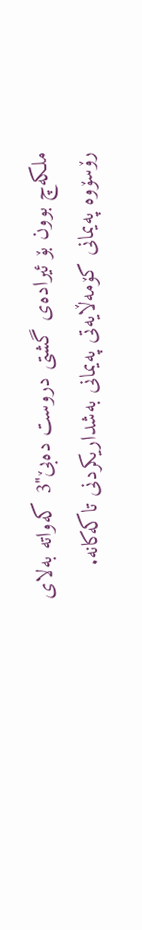ملكه‌چ بوون بۆ ئیراده‌ی‌ گشتی‌ دروست ده‌بێ‌"3 كه‌واته‌ به‌لای‌ رۆسۆوه‌ په‌یمانی‌ كۆمه‌ڵایه‌تی‌ په‌یمانی‌ به‌شداریكردنی‌ تاكه‌كانه‌.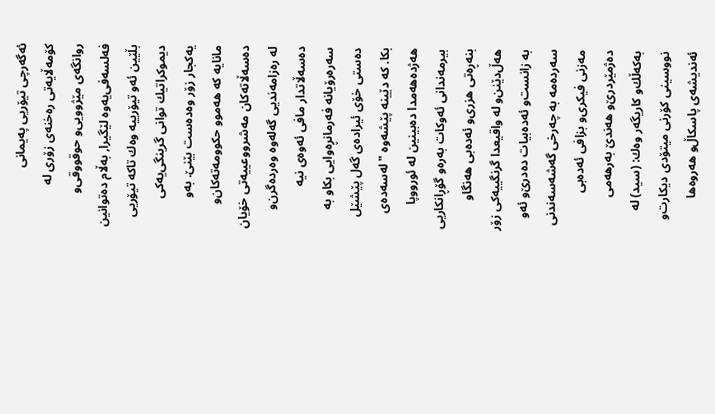ئه‌گه‌رچی‌ تیۆریی‌ په‌یمانی‌ كۆمه‌ڵایه‌تی‌ ره‌خنه‌ی‌ زۆری‌ له‌ روانگه‌ی‌ مێژوویی‌‌و حوقووقی‌‌و فه‌لسه‌فی‌یه‌وه‌ لێگیرا, به‌ڵام ده‌توانین بڵێین ئه‌و تیۆرییه‌ وه‌ك تاكه‌ تیۆریی‌ دیموكراتیك توانی‌ گرینگی‌یه‌كی‌ یه‌كجار زۆر وه‌ده‌ست بێنێ‌. به‌و مانایه‌ كه‌ هه‌موو حكوومه‌ته‌كان‌و ده‌سه‌ڵاته‌كان مه‌شرووعییه‌تی‌ خۆیان له‌ ره‌زامه‌ندیی‌ گه‌له‌وه‌ وه‌رده‌گرن‌و ده‌سه‌ڵاتدار مافی‌ ئه‌وه‌ی‌ نیه‌ سه‌ره‌رۆیانه‌ فه‌رمانڕه‌وایی‌ بكا‌و به‌ ده‌ستی‌ خۆی‌ ئیراده‌ی‌ گه‌ل پێشێل بكا. كه‌ دێینه‌ پێشه‌وه‌ "له‌سه‌ده‌ی‌ هه‌ژده‌هه‌مدا ده‌بینین له‌ ئورووپا بیرمه‌ندانی‌ ئه‌وكات به‌ره‌و گۆڕانكاریی‌ بنه‌ڕه‌تی‌ هزری‌‌و ئه‌ده‌بی‌ هه‌نگاو هه‌ڵ‌دێنن‌و له‌ واقیعدا گرنگییه‌كی‌ زۆر به‌ زانست‌و ئه‌ده‌بیات ده‌درێ‌‌و ئه‌و سه‌رده‌مه‌ به‌ چه‌رخی‌ گه‌شه‌سه‌ندنی‌ مه‌زنی‌ فیكری‌‌و بزافی‌ ئه‌ده‌بی‌ ده‌ژمێردرێ‌‌و هه‌ندێ‌ به‌رهه‌می‌ به‌كه‌ڵك‌و كاریگه‌ر وه‌ك: (سید) له‌ نووسینی‌ كۆرنی‌ میتۆدی‌ دیكارت‌و ئه‌ندیشه‌ی‌ پاسكاڵ‌‌و هه‌روه‌ها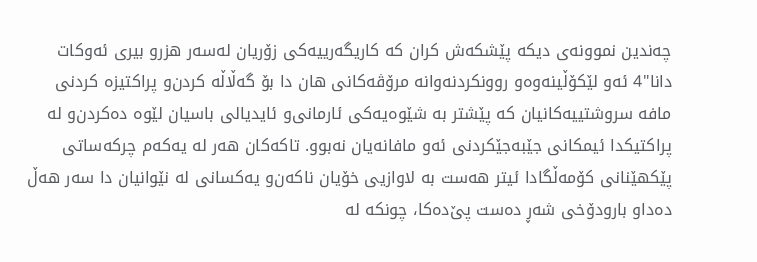چه‌ندین نموونه‌ی‌ دیكه‌ پێشكه‌ش كران كه‌ كاریگه‌رییه‌كی‌ زۆریان له‌سه‌ر هزر‌و بیری‌ ئه‌وكات دانا"4 ئه‌و لێكۆڵینه‌وه‌‌و روونكردنه‌وانه‌ مرۆڤه‌كانی‌ هان دا بۆ گه‌ڵاڵه‌ كردن‌و پراكتیزه‌ كردنی‌ مافه‌ سروشتییه‌كانیان كه‌ پێشتر به‌ شێوه‌یه‌كی‌ ئارمانی‌‌و ئایدیالی‌ باسیان لێوه‌ ده‌كردن‌و له‌ پراكتیكدا ئیمكانی‌ جێبه‌جێكردنی‌ ئه‌و مافانه‌یان نه‌بوو. تاكه‌كان هه‌ر له‌ یه‌كه‌م چركه‌ساتی‌ پێكهێنانی‌ كۆمه‌ڵگادا ئیتر هه‌ست به‌ لاوازیی‌ خۆیان ناكه‌ن‌و یه‌كسانی‌ له‌ نێوانیان دا سه‌ر هه‌ڵ‌ ده‌دا‌و بارودۆخی‌ شه‌ڕ ده‌ست پێ‌ده‌كا، چونكه‌ له‌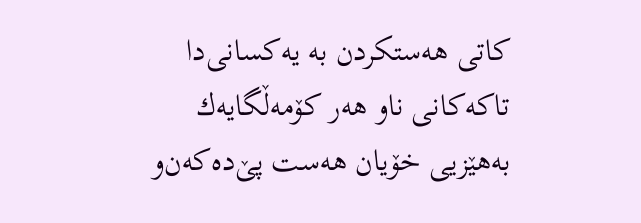كاتی‌ هه‌ستكردن به‌ یه‌كسانی‌دا تاكه‌كانی‌ ناو هه‌ر كۆمه‌ڵگایه‌ك به‌هێزیی‌ خۆیان هه‌ست پێ‌ده‌كه‌ن‌و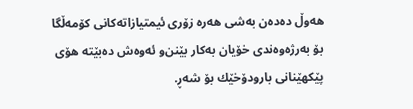هه‌وڵ‌ ده‌ده‌ن به‌شی‌ هه‌ره‌ زۆری‌ ئیمتیازاته‌كانی‌ كۆمه‌ڵگا بۆ به‌رژه‌وه‌ندی‌ خۆیان به‌كار بێنن‌و ئه‌وه‌ش ده‌بێته‌ هۆی‌ پێكهێنانی‌ بارودۆخێك بۆ شه‌ڕ.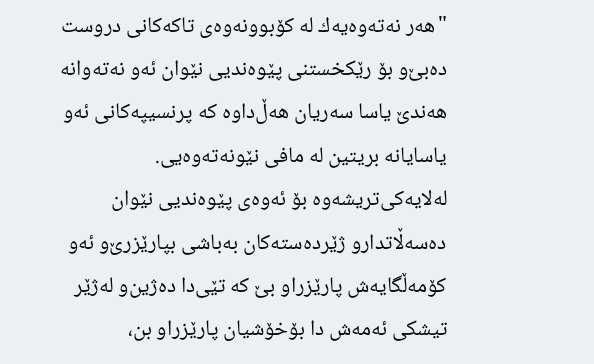"هه‌ر نه‌ته‌وه‌یه‌ك له‌ كۆبوونه‌وه‌ی‌ تاكه‌كانی‌ دروست ده‌بێ‌‌و بۆ رێكخستنی‌ پێوه‌ندیی‌ نێوان ئه‌و نه‌ته‌وانه‌ هه‌ندێ‌ یاسا سه‌ریان هه‌ڵ‌داوه‌ كه‌ پرنسیپه‌كانی‌ ئه‌و یاسایانه‌ بریتین له‌ مافی‌ نێونه‌ته‌وه‌یی‌. له‌لایه‌كی‌تریشه‌وه‌ بۆ ئه‌وه‌ی‌ پێوه‌ندیی‌ نێوان ده‌سه‌ڵاتدار‌و ژێرده‌سته‌كان به‌باشی‌ بپارێزرێ‌‌و ئه‌و كۆمه‌ڵگایه‌ش پارێزراو بێ‌ كه‌ تێی‌دا ده‌ژین‌و له‌ژێر تیشكی‌ ئه‌مه‌ش دا بۆخۆشیان پارێزراو بن،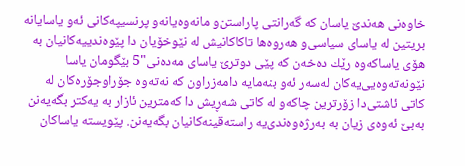خاوه‌نی‌ هه‌ندێ‌ یاسان كه‌ گه‌رانتی‌ پاراستن‌و مانه‌وه‌یانه‌‌و پرنسیپه‌كانی‌ ئه‌و یاسایانه‌ بریتین له‌ یاسای‌ سیاسی‌‌و هه‌روه‌ها تاكاكانیش له‌ نێوخۆیان دا پێوه‌ندییه‌كانیان به‌ هۆی‌ یاساكه‌وه‌ رێك ده‌خه‌ن كه‌ پێی‌ دوترێ‌ یاسای‌ مه‌ده‌نی‌"5 بێگومان یاسا نێونه‌ته‌وه‌یی‌یه‌كان له‌سه‌ر ئه‌و بنه‌مایه‌ دامه‌زراون كه‌ نه‌ته‌وه‌ جۆراوجۆره‌كان له‌ كاتی‌ ئاشتی‌دا زۆرترین چاكه‌‌و له‌ كاتی‌ شه‌ڕیش دا كه‌مترین ئازار به‌ یه‌كتر بگه‌یه‌نن به‌بێ‌ ئه‌وه‌ی‌ زیان به‌ به‌رژه‌وه‌ندی‌یه‌ راسته‌قینه‌كانیان بگه‌یه‌نن. پێویسته‌ یاساكان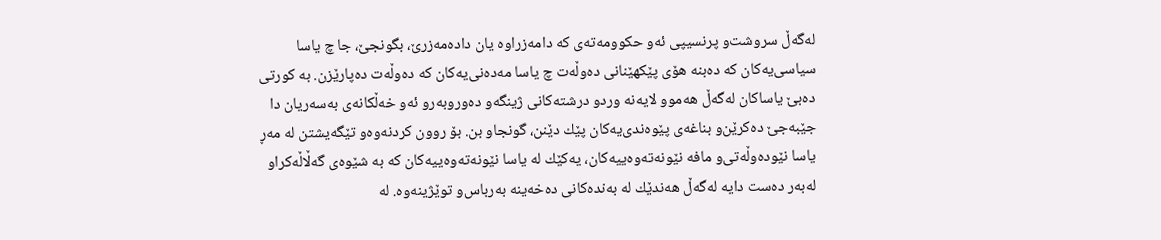له‌گه‌ڵ‌ سروشت‌و پرنسیپی‌ ئه‌و حكوومه‌ته‌ی‌ كه‌ دامه‌زراوه‌ یان داده‌مه‌زرێ‌، بگونجێ‌، جا چ یاسا سیاسی‌یه‌كان كه‌ ده‌بنه‌ هۆی‌ پێكهێنانی‌ ده‌وڵه‌ت چ یاسا مه‌ده‌نی‌یه‌كان كه‌ ده‌وڵه‌ت ده‌پارێزن. به‌ كورتی‌ ده‌بێ‌ یاساكان له‌گه‌ڵ‌ هه‌موو لایه‌نه‌ ورد‌و درشته‌كانی‌ ژینگه‌‌و ده‌وروبه‌ر‌و ئه‌و خه‌ڵكانه‌ی‌ به‌سه‌ریان دا جێبه‌جێ‌ ده‌كرێن‌و بناغه‌ی‌ پێوه‌ندی‌یه‌كان پێك دێنن، گونجاو بن. بۆ روون كردنه‌وه‌‌و تێگه‌یشتن له‌ مه‌ڕ یاسا نێوده‌وڵه‌تی‌‌و مافه‌ نێونه‌ته‌وه‌ییه‌كان، یه‌كێك له‌ یاسا نێونه‌ته‌وه‌ییه‌كان كه‌ به‌ شێوه‌ی‌ گه‌ڵاڵه‌كراو له‌به‌ر ده‌ست دایه‌ له‌گه‌ڵ‌ هه‌ندێك له‌ به‌نده‌كانی‌ ده‌خه‌ینه‌ به‌رباس‌و توێژینه‌وه‌. له‌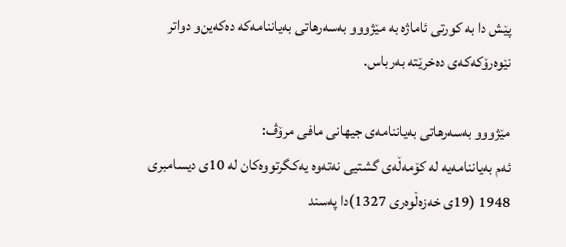پێش دا به‌ كورتی‌ ئاماژه‌ به‌ مێژوو‌و به‌سه‌رهاتی‌ به‌یاننامه‌كه‌ ده‌كه‌ین‌و دواتر نێوه‌رۆكه‌كه‌ی‌ ده‌خرێته‌ به‌رباس.

مێژوو‌و به‌سه‌رهاتی‌ به‌یاننامه‌ی‌ جیهانی‌ مافی‌ مرۆڤ:
ئه‌م به‌یاننامه‌یه‌ له‌ كۆمه‌ڵه‌ی‌ گشتیی‌ نه‌ته‌وه‌ یه‌كگرتووه‌كان له‌ 10ی‌ دیسامبری‌ 1948 (19ی‌ خه‌زه‌ڵوه‌ری‌ 1327)دا په‌سند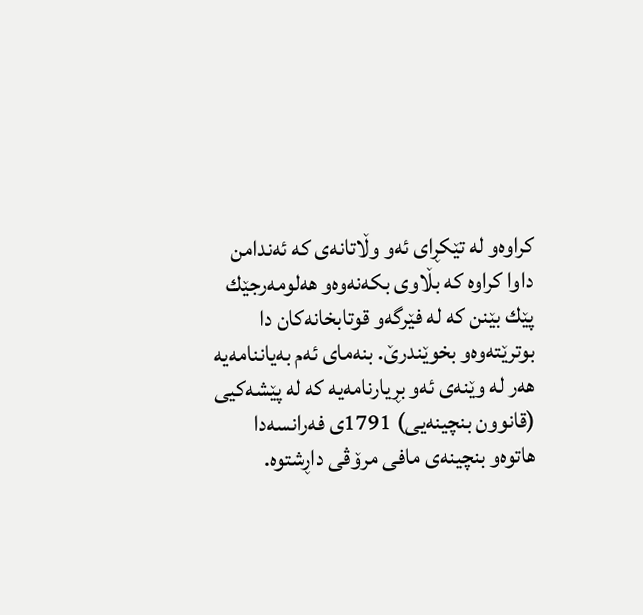كراوه‌‌و له‌ تێكڕای‌ ئه‌و وڵاتانه‌ی‌ كه‌ ئه‌ندامن داوا كراوه‌ كه‌ بڵاوی‌ بكه‌نه‌وه‌‌و هه‌لومه‌رجێك پێك بێنن كه‌ له‌ فێرگه‌‌و قوتابخانه‌كان دا بوترێته‌وه‌‌و بخوێندرێ‌. بنه‌مای‌ ئه‌م به‌یاننامه‌یه‌ هه‌ر له‌ وێنه‌ی‌ ئه‌و بڕیارنامه‌یه‌ كه‌ له‌ پێشه‌كیی‌ (قانوون بنچینه‌یی‌) 1791ی‌ فه‌رانسه‌دا هاتوه‌‌و بنچینه‌ی‌ مافی‌ مرۆڤی‌ داڕشتوه‌.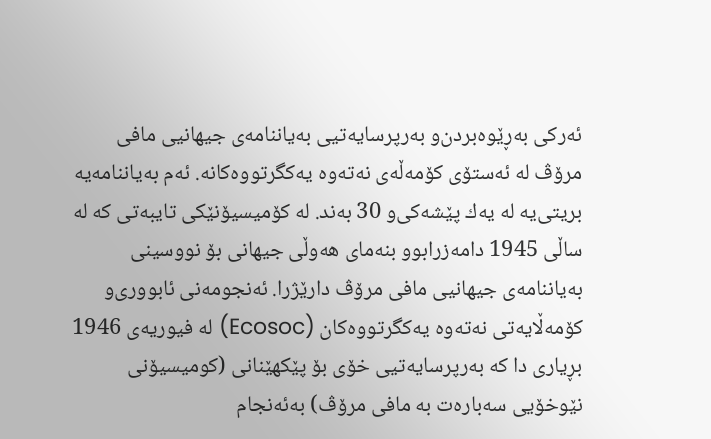ئه‌ركی‌ به‌ڕێوه‌بردن‌و به‌رپرسایه‌تیی‌ به‌یاننامه‌ی‌ جیهانیی‌ مافی‌ مرۆڤ له‌ ئه‌ستۆی‌ كۆمه‌ڵه‌ی‌ نه‌ته‌وه‌ یه‌كگرتووه‌كانه‌. ئه‌م به‌یاننامه‌یه‌ بریتی‌یه‌ له‌ یه‌ك پێشه‌كی‌‌و 30 به‌ند. له‌ كۆمیسیۆنێكی‌ تایبه‌تی‌ كه‌ له‌ ساڵی‌ 1945 دامه‌زرابوو بنه‌مای‌ هه‌وڵی‌ جیهانی‌ بۆ نووسینی‌ به‌یاننامه‌ی‌ جیهانیی‌ مافی‌ مرۆڤ دارێژرا. ئه‌نجومه‌نی‌ ئابووری‌‌و كۆمه‌ڵایه‌تی‌ نه‌ته‌وه‌ یه‌كگرتووه‌كان (Ecosoc) له‌ فیوریه‌ی‌ 1946 بڕیاری‌ دا كه‌ به‌رپرسایه‌تیی‌ خۆی‌ بۆ پێكهێنانی‌ (كومیسیۆنی‌ نێوخۆیی‌ سه‌باره‌ت به‌ مافی‌ مرۆڤ) به‌ئه‌نجام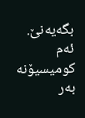بگه‌یه‌نێ‌. ئه‌م كومیسیۆنه‌ به‌ر